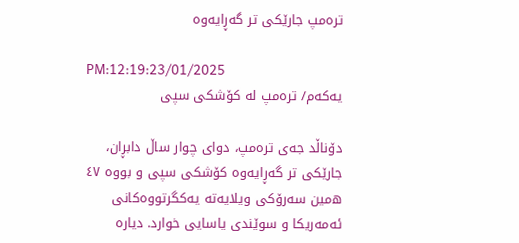تره‌مپ جارێكی تر گه‌ڕایه‌وه‌

PM:12:19:23/01/2025
یه‌كه‌م/ تره‌مپ له‌ كۆشكی سپی

دۆناڵد جه‌ی تره‌مپ، دوای چوار ساڵ دابڕان، جارێكی تر گه‌ڕایه‌وه‌ كۆشكی سپی و بووه‌ ٤٧ ه‌مین سه‌رۆكی ویلایه‌ته‌ یه‌كگرتووه‌كانی ئه‌مه‌ریكا و سوێندی یاسایی خوارد. دیاره‌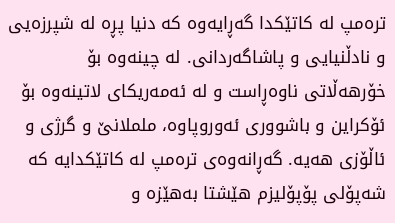تره‌مپ له‌ كاتێكدا گه‌ڕایه‌وه‌ كه‌ دنیا پڕه‌ له‌ شپرزه‌یی و نادڵنیایی و پاشاگه‌ردانی. له‌ چینه‌وه‌ بۆ خۆرهه‌ڵاتی ناوه‌ڕاست و له‌ ئه‌مه‌ریكای لاتینه‌وه‌ بۆ ئۆكراین و باشووری ئه‌وروپاوه‌، ململانێ و گرژی و ئاڵۆزی هه‌یه‌. گه‌ڕانه‌وه‌ی تره‌مپ له‌ كاتێكدایه‌ كه‌ شه‌پۆلی پۆپۆلیزم هێشتا به‌هێزه‌ و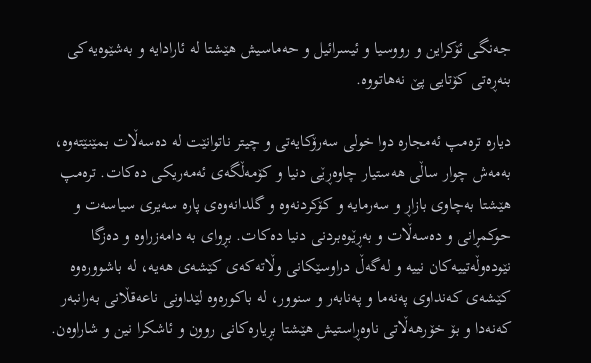جه‌نگی ئۆكراین و رووسیا و ئیسرائیل و حه‌ماسیش هێشتا له‌ ئارادایه‌ و به‌شێوه‌یه‌كی بنه‌ڕه‌تی كۆتایی پێ نه‌هاتووه‌.

دیاره‌ تره‌مپ ئه‌مجاره‌ دوا خولی سه‌رۆكایه‌تی و چیتر ناتوانێت له‌ ده‌سه‌ڵات بمێنێته‌وه‌، به‌مه‌ش چوار ساڵی هه‌ستیار چاوه‌ڕێی دنیا و كۆمه‌ڵگه‌ی ئه‌مه‌ریكی ده‌كات. تره‌مپ هێشتا به‌چاوی بازاڕ و سه‌رمایه‌ و كۆكردنه‌وه‌ و گلدانه‌وه‌ی پاره‌ سه‌یری سیاسه‌ت و حوكمڕانی و ده‌سه‌ڵات و به‌ڕێوه‌بردنی دنیا ده‌كات. بڕوای به‌ دامه‌زراوه‌ و ده‌زگا نێوده‌وڵه‌تییه‌كان نییه‌ و له‌گه‌ڵ دراوسێكانی وڵاته‌كه‌ی كێشه‌ی هه‌یه‌، له‌ باشووره‌وه‌ كێشه‌ی كه‌نداوی په‌نه‌ما و په‌نابه‌ر و سنوور، له‌ باكوره‌وه‌ لێداونی ناعه‌قڵانی به‌رانبه‌ر كه‌نه‌دا و بۆ خۆرهه‌ڵاتی ناوه‌ڕاستیش هێشتا بڕیاره‌كانی روون و ئاشكرا نین و شاراوه‌ن.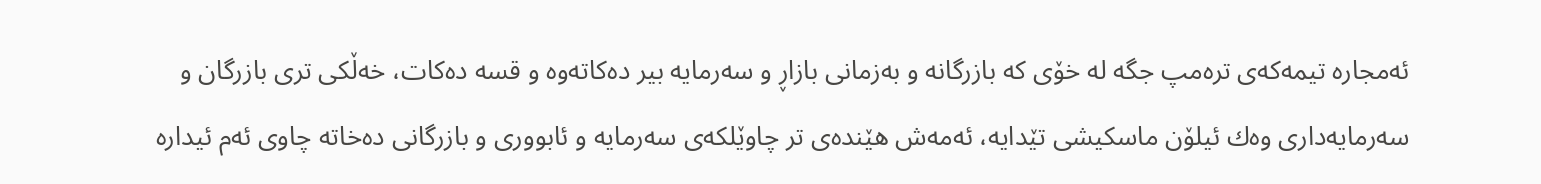ئه‌مجاره‌ تیمه‌كه‌ی تره‌مپ جگه‌ له‌ خۆی كه‌ بازرگانه‌ و به‌زمانی بازاڕ و سه‌رمایه‌ بیر ده‌كاته‌وه‌ و قسه‌ ده‌كات، خه‌ڵكی تری بازرگان و سه‌رمایه‌داری وه‌ك ئیلۆن ماسكیشی تێدایه‌، ئه‌مه‌ش هێنده‌ی تر چاوێلكه‌ی سه‌رمایه‌ و ئابووری و بازرگانی ده‌خاته‌ چاوی ئه‌م ئیداره‌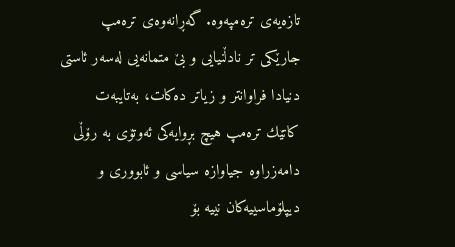تازه‌یه‌ی تره‌مپه‌وه‌. گه‌ڕانه‌وه‌ی تره‌مپ جارێكی تر نادڵنیایی و بێ متمانه‌یی له‌سه‌ر ئاستی دنیادا فراوانتر و زیاتر ده‌كات، به‌تایبه‌ت كاتێك تره‌مپ هیچ بڕوایه‌كی ئه‌وتۆی به‌ رۆڵی دامه‌زراوه‌ جیاوازه‌ سیاسی و ئابووری و دیپلۆماسییه‌كان نییه‌ بۆ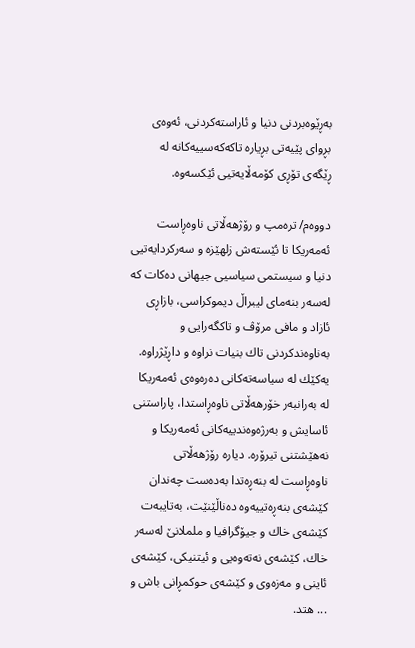به‌ڕێوه‌بردنی دنیا و ئاراسته‌كردنی، ئه‌وه‌ی بڕوای پێیه‌تی بڕیاره‌ تاكه‌كه‌سییه‌كانه‌ له‌ ڕێگه‌ی تۆڕی كۆمه‌ڵایه‌تیی ئێكسه‌وه‌.

دووه‌م/ تره‌مپ و رۆژهه‌ڵاتی ناوه‌ڕاست
ئه‌مه‌ریكا تا ئێسته‌ش زلهێزه‌ و سه‌ركردایه‌تیی دنیا و سیستمی سیاسیی جیهانی ده‌كات كه‌ له‌سه‌ر بنه‌مای لیبراڵ دیموكراسی، بازاڕی ئازاد و مافی مرۆڤ و تاكگه‌رایی و به‌ناوه‌ندكردنی تاك بنیات نراوه‌ و داڕێژراوه‌. یه‌كێك له‌ سیاسه‌ته‌كانی ده‌ره‌وه‌ی ئه‌مه‌ریكا له‌ به‌رانبه‌ر خۆرهه‌ڵاتی ناوه‌ڕاستدا، پاراستنی ئاسایش و به‌رژه‌وه‌ندییه‌كانی ئه‌مه‌ریكا و نه‌هێشتنی تیرۆره‌. دیاره‌ رۆژهه‌ڵاتی ناوه‌ڕاست له‌ بنه‌ڕه‌تدا به‌ده‌ست چه‌ندان كێشه‌ی بنه‌ڕه‌تییه‌وه‌ ده‌ناڵێنێت، به‌تایبه‌ت كێشه‌ی خاك و جیۆگرافیا و ململانێ له‌سه‌ر خاك، كێشه‌ی نه‌ته‌وه‌یی و ئیتنیكی، كێشه‌ی ئاینی و مه‌زه‌وی و كێشه‌ی حوكمڕانی باش و ... هتد.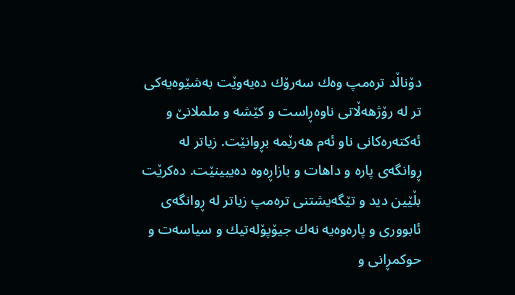دۆناڵد تره‌مپ وه‌ك سه‌رۆك ده‌یه‌وێت به‌شێوه‌یه‌كی تر له‌ رۆژهه‌ڵاتی ناوه‌ڕاست و كێشه‌ و ململانێ و ئه‌كته‌ره‌كانی ناو ئه‌م هه‌رێمه‌ بڕوانێت. زیاتر له‌ ڕوانگه‌ی پاره‌ و داهات و بازاڕه‌وه‌ ده‌یبینێت. ده‌كرێت بڵێین دید و تێگه‌یشتنی تره‌مپ زیاتر له‌ ڕوانگه‌ی ئابووری و پاره‌وه‌یه‌ نه‌ك جیۆپۆله‌تیك و سیاسه‌ت و حوكمڕانی و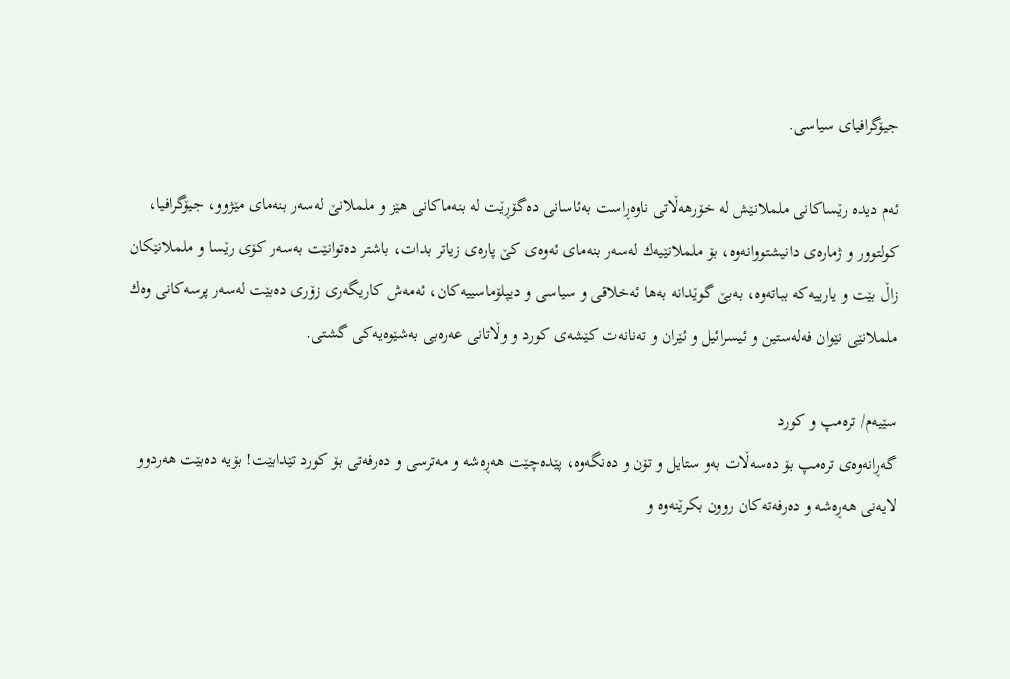جیۆگرافیای سیاسی.

ئه‌م دیده‌ رێساكانی ململانێش له‌ خۆرهه‌ڵاتی ناوه‌ڕاست به‌ئاسانی ده‌گۆڕێت له‌ بنه‌ماكانی هێز و ململانێ له‌سه‌ر بنه‌مای مێژوو، جیۆگرافیا، كولتوور و ژماره‌ی دانیشتووانه‌وه‌، بۆ ململانێیه‌ك له‌سه‌ر بنه‌مای ئه‌وه‌ی كێ پاره‌ی زیاتر بدات، باشتر ده‌توانێت به‌سه‌ر كۆی رێسا و ململانێكان زاڵ بێت و یارییه‌كه‌ بباته‌وه‌، به‌بێ گوێدانه‌ به‌ها ئه‌خلاقی و سیاسی و دیپلۆماسییه‌كان، ئه‌مه‌ش كاریگه‌ری زۆری ده‌بێت له‌سه‌ر پرسه‌كانی وه‌ك ململانێی نێوان فه‌له‌ستین و ئیسرائیل و ئێران و ته‌نانه‌ت كێشه‌ی كورد و وڵاتانی عه‌ره‌بی به‌شێوه‌یه‌كی گشتی.

سێیه‌م/ تره‌مپ و كورد
گه‌ڕانه‌وه‌ی تره‌مپ بۆ ده‌سه‌ڵات به‌و ستایل و تۆن و ده‌نگه‌وه‌، پێده‌چێت هه‌ڕه‌شه‌ و مه‌ترسی و ده‌رفه‌تی بۆ كورد تێدابێت! بۆیه‌ ده‌بێت هه‌ردوو لایه‌نی هه‌ڕه‌شه‌ و ده‌رفه‌ته‌كان روون بكرێنه‌وه‌ و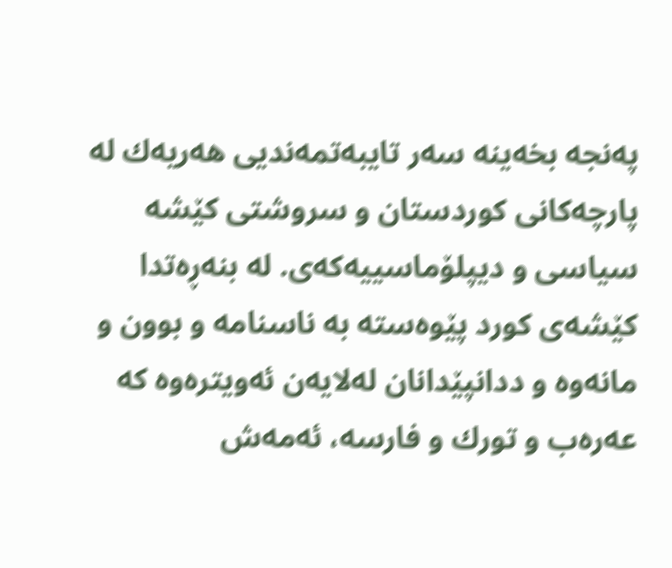په‌نجه‌ بخه‌ینه‌ سه‌ر تایبه‌تمه‌ندیی هه‌ریه‌ك له‌ پارچه‌كانی كوردستان و سروشتی كێشه‌ سیاسی و دیپلۆماسییه‌كه‌ی. له‌ بنه‌ڕه‌تدا كێشه‌ی كورد پێوه‌سته‌ به‌ ناسنامه‌ و بوون و مانه‌وه‌ و ددانپێدانان له‌لایه‌ن ئه‌ویتره‌وه‌ كه‌ عه‌ره‌ب و تورك و فارسه‌، ئه‌مه‌ش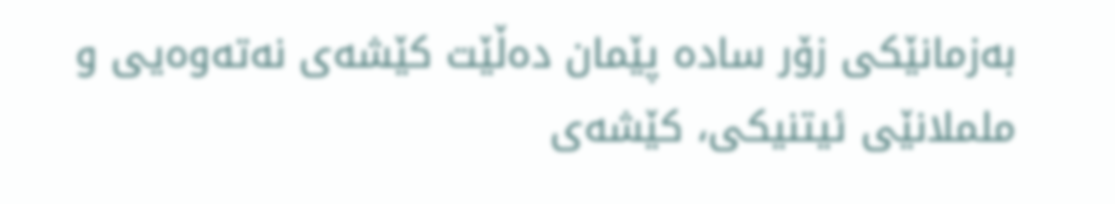به‌زمانێكی زۆر ساده‌ پێمان ده‌ڵێت كێشه‌ی نه‌ته‌وه‌یی و ململانێی ئیتنیكی، كێشه‌ی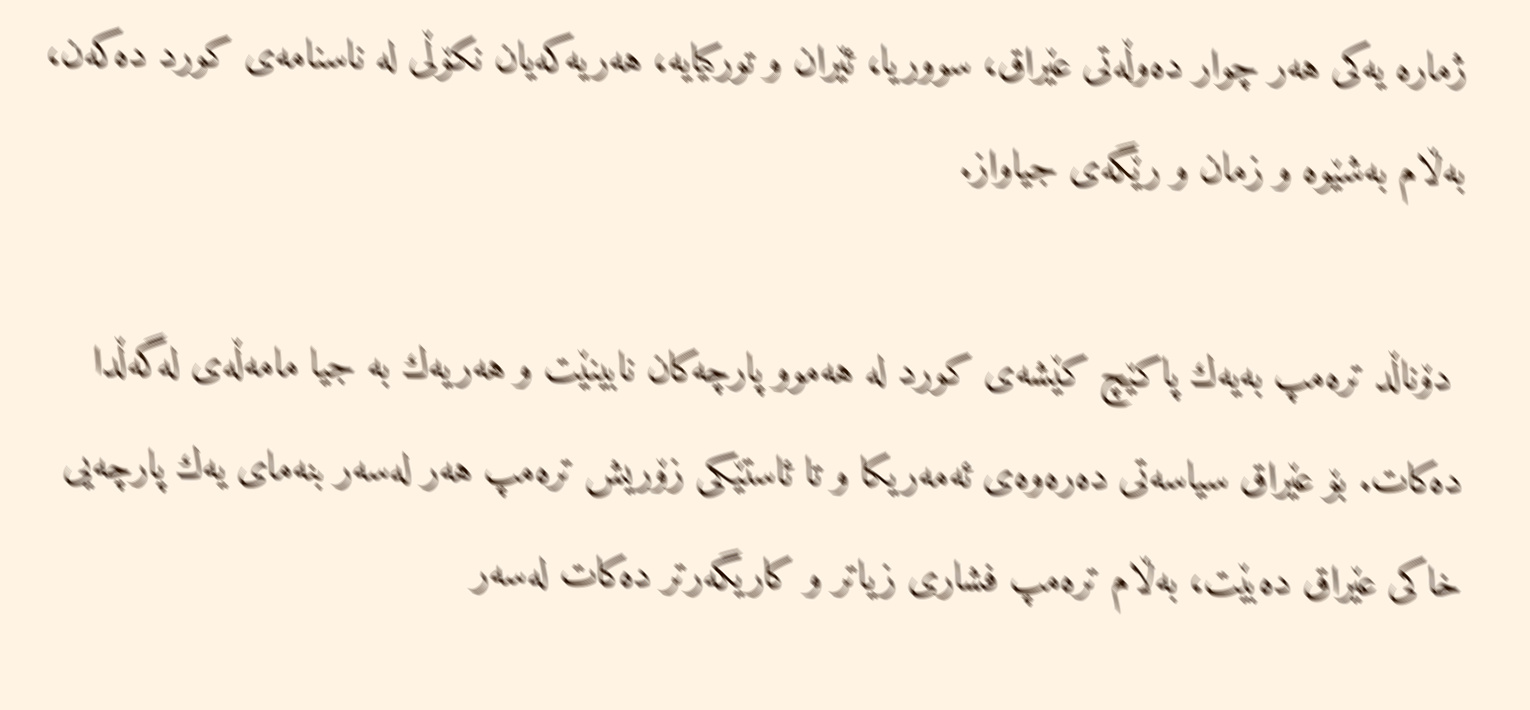ژماره‌ یه‌كی هه‌ر چوار ده‌وڵه‌تی عێراق، سووریا، ئێران و توركیایه‌، هه‌ریه‌كه‌یان نكۆڵی له‌ ناسنامه‌ی كورد ده‌كه‌ن، به‌ڵام به‌شێوه‌ و زمان و رێگه‌ی جیاواز.

 دۆناڵد تره‌مپ به‌یه‌ك پاكێچ كێشه‌ی كورد له‌ هه‌موو پارچه‌كان نابینێت و هه‌ریه‌ك به‌ جیا مامه‌ڵه‌ی له‌گه‌ڵدا ده‌كات. بۆ عێراق سیاسه‌تی ده‌ره‌وه‌ی ئه‌مه‌ریكا و تا ئاستێكی زۆریش تره‌مپ هه‌ر له‌سه‌ر بنه‌مای یه‌ك پارچه‌یی خاكی عێراق ده‌بێت، به‌ڵام تره‌مپ فشاری زیاتر و كاریگه‌رتر ده‌كات له‌سه‌ر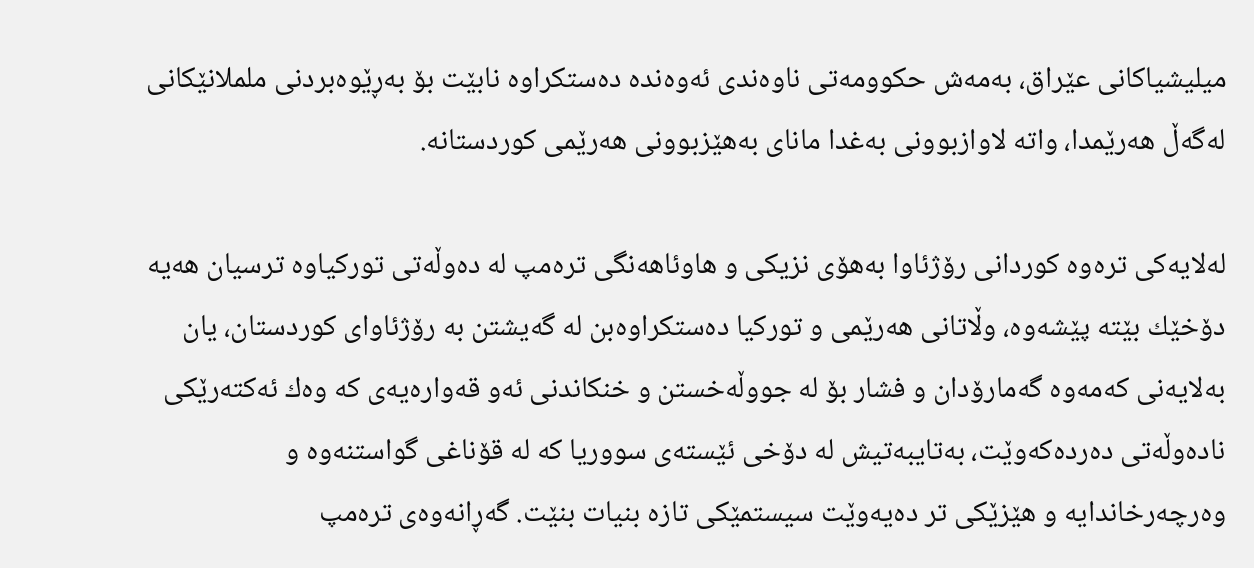میلیشیاكانی عێراق، به‌مه‌ش حكوومه‌تی ناوه‌ندی ئه‌وه‌نده‌ ده‌ستكراوه‌ نابێت بۆ به‌ڕێوه‌بردنی ململانێكانی له‌گه‌ڵ هه‌رێمدا، واته‌ لاوازبوونی به‌غدا مانای به‌هێزبوونی هه‌رێمی كوردستانه‌.

له‌لایه‌كی تره‌وه‌ كوردانی رۆژئاوا به‌هۆی نزیكی و هاوئاهه‌نگی تره‌مپ له‌ ده‌وڵه‌تی توركیاوه‌ ترسیان هه‌یه‌ دۆخێك بێته‌ پێشه‌وه‌، وڵاتانی هه‌رێمی و توركیا ده‌ستكراوه‌بن له‌ گه‌یشتن به‌ رۆژئاوای كوردستان، یان به‌لایه‌نی كه‌مه‌وه‌ گه‌مارۆدان و فشار بۆ له‌ جووڵه‌خستن و خنكاندنی ئه‌و قه‌واره‌یه‌ی كه‌ وه‌ك ئه‌كته‌رێكی ناده‌وڵه‌تی ده‌رده‌كه‌وێت، به‌تایبه‌تیش له‌ دۆخی ئێسته‌ی سووریا كه‌ له‌ قۆناغی گواستنه‌وه‌ و وه‌رچه‌رخاندایه‌ و هێزێكی تر ده‌یه‌وێت سیستمێكی تازه‌ بنیات بنێت. گه‌ڕانه‌وه‌ی تره‌مپ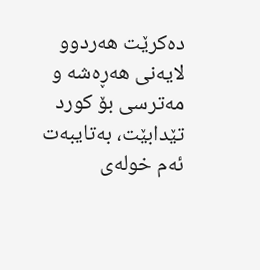ده‌كرێت هه‌ردوو لایه‌نی هه‌ڕه‌شه‌ و مه‌ترسی بۆ كورد تێدابێت، به‌تایبه‌ت ئه‌م خوله‌ی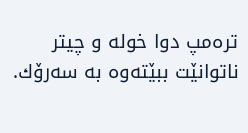تره‌مپ دوا خوله‌ و چیتر ناتوانێت ببێته‌وه‌ به‌ سه‌رۆك.